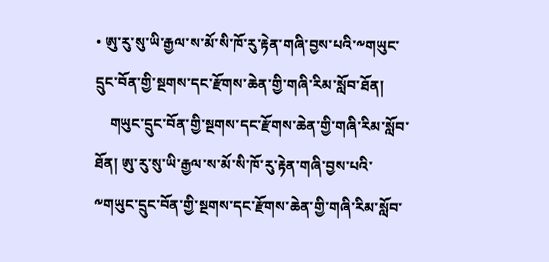• ཨུ་རུ་སུ་ཡི་རྒྱལ་ས་མོ་སི་ཁོ་རུ་རྟེན་གཞི་བྱས་པའི་༸གཡུང་དྲུང་བོན་གྱི་སྔགས་དང་རྫོགས་ཆེན་གྱི་གཞི་རིམ་སློབ་ཐོན།
    གཡུང་དྲུང་བོན་གྱི་སྔགས་དང་རྫོགས་ཆེན་གྱི་གཞི་རིམ་སློབ་ཐོན། ཨུ་རུ་སུ་ཡི་རྒྱལ་ས་མོ་སི་ཁོ་རུ་རྟེན་གཞི་བྱས་པའི་༸གཡུང་དྲུང་བོན་གྱི་སྔགས་དང་རྫོགས་ཆེན་གྱི་གཞི་རིམ་སློབ་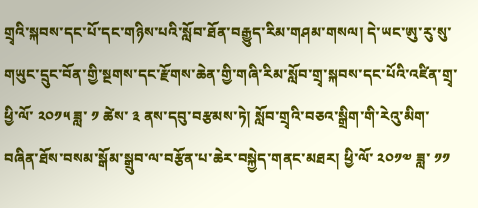གྲྭའི་སྐབས་དང་པོ་དང་གཉིས་པའི་སློབ་ཐོན་བརྒྱུད་རིམ་གཤམ་གསལ། དེ་ཡང་ཨུ་རུ་སུ་གཡུང་དྲུང་བོན་གྱི་སྔགས་དང་རྫོགས་ཆེན་གྱི་གཞི་རིམ་སློབ་གྲྭ་སྐབས་དང་པོའི་འཛིན་གྲྭ་ཕྱི་ལོ་ ༢༠༡༥ ཟླ་ ༡ ཚེས་ ༣ ནས་དབུ་བརྩམས་ཏེ། སློབ་གྲྭའི་བཅའ་སྒྲིག་གི་རེའུ་མིག་བཞིན་ཐོས་བསམ་སྒོམ་སྒྲུབ་ལ་བརྩོན་པ་ཆེར་བསྐྱེད་གནང་མཐར། ཕྱི་ལོ་ ༢༠༡༧ ཟླ་ ༡༡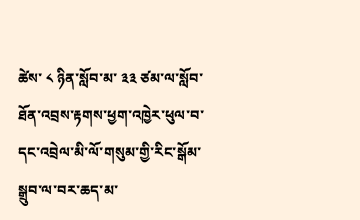ཚེས་ ༨ ཉིན་སློབ་མ་ ༣༣ ཙམ་ལ་སློབ་ཐོན་འབྲས་རྟགས་ཕྱག་འཁྱེར་ཕུལ་བ་དང་འབྲེལ་མི་ལོ་གསུམ་གྱི་རིང་སྒོམ་སྒྲུབ་ལ་བར་ཆད་མ་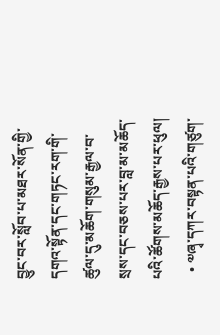བྱུང་བར་སློབ་པ་མཐར་སོན་གྱི་དགའ་སྟོན་དང་གཏང་རག་གི་ཚུལ་དུ་མཆོག་གསུམ་རྒྱལ་བ་སྲས་དང་བཅས་པར་བླ་མ་མཆོད་པའི་ཚོགས་མཆོད་རྒྱས་པར་ཕུལ།
  • ༧ཞྭ་དཀར་བསྟན་པའི་གཙུག་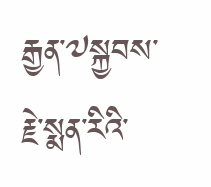རྒྱན་༧སྐྱབས་རྗེ་སྨན་རིའི་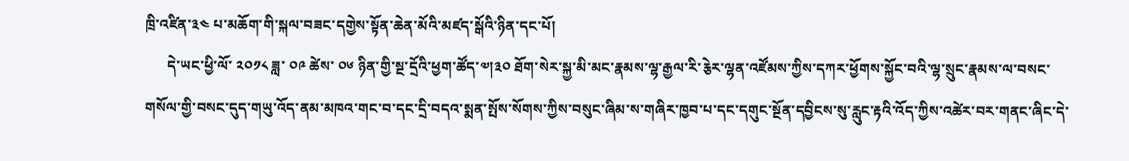ཁྲི་འཛིན་༣༤ པ་མཆོག་གི་སྐལ་བཟང་དགྱེས་སྟོན་ཆེན་མོའི་མཛད་སྒོའི་ཉིན་དང་པོ།
      དེ་ཡང་ཕྱི་ལོ་ ༢༠༡༨ ཟླ་ ༠༩ ཚེས་ ༠༦ ཉིན་གྱི་སྔ་དྲོའི་ཕྱག་ཚོད་༧།༣༠ ཐོག་སེར་སྐྱ་མི་མང་རྣམས་ལྷ་རྒྱལ་རི་རྕེར་ལྷན་འཛོམས་ཀྱིས་དཀར་ཕྱོགས་སྐྱོང་བའི་ལྷ་སྲུང་རྣམས་ལ་བསང་གསོལ་གྱི་བསང་དུད་གཡུ་འོད་ནམ་མཁའ་གང་བ་དང་དྲི་བདའ་སྨན་སྤོས་སོགས་ཀྱིས་བསུང་ཞིམ་ས་གཞིར་ཁྱབ་པ་དང་དགུང་སྔོན་དབྱིངས་སུ་རླུང་རྟའི་འོད་ཀྱིས་འཚེར་བར་གནང་ཞིང་དེ་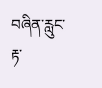བཞིན་རླུང་རྟ་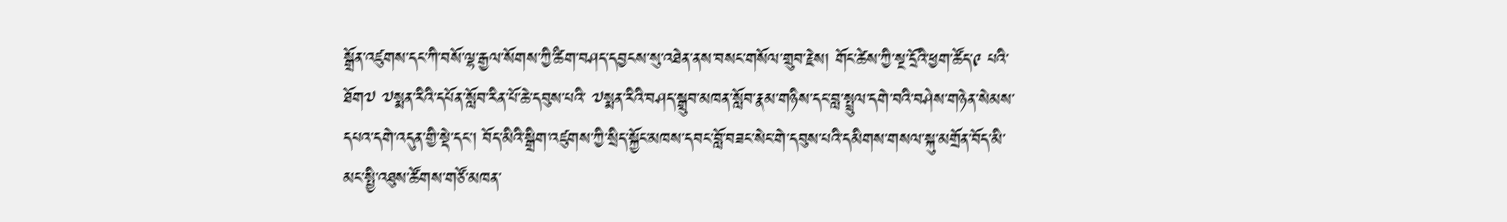སྒྲོན་འཛུགས་དང་ཀི་བསོ་ལྷ་རྒྱལ་སོགས་ཀྱི་ཚིག་བཤད་དབྱངས་སུ་འཐེན་ནས་བསང་གསོལ་གྲུབ་རྗེས། གོང་ཚེས་ཀྱི་སྔ་དྲོའི་ཕྱག་ཚོད་༩ པའི་ཐོག༧ ༧སྨན་རིའི་དཔོན་སློབ་རིན་པོ་ཆེ་དབུས་པའི་ ༧སྨན་རིའི་བཤད་སྒྲུབ་མཁན་སློབ་རྣམ་གཉིས་དང་བླ་སྤྲུལ་དགེ་བའི་བཤེས་གཉེན་སེམས་དཔའ་དགེ་འདུན་གྱི་སྡེ་དང་། བོད་མིའི་སྒྲིག་འཛུགས་ཀྱི་སྲིད་སྐྱོང་མཁས་དབང་བློ་བཟང་སེང་གེ་དབུས་པའི་དམིགས་གསལ་སྐུ་མགྲོན་བོད་མི་མང་སྤྱི་འཐུས་ཚོགས་གཙོ་མཁན་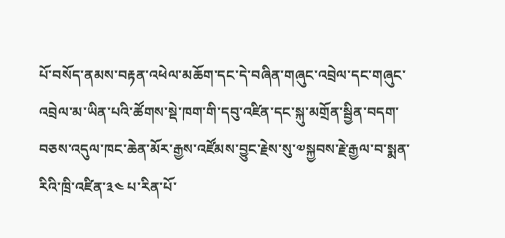པོ་བསོད་ནམས་བརྟན་འཕེལ་མཆོག་དང་དེ་བཞིན་གཞུང་འབྲེལ་དང་གཞུང་འབྲེལ་མ་ཡིན་པའི་ཚོགས་སྡེ་ཁག་གི་དབུ་འཛིན་དང་སྐུ་མགྲོན་སྦྱིན་བདག་བཅས་འདུལ་ཁང་ཆེན་མོར་རྒྱས་འཛོམས་བྱུང་རྗེས་སུ་༧སྐྱབས་རྗེ་རྒྱལ་བ་སྨན་རིའི་ཁྲི་འཛིན་༣༤ པ་རིན་པོ་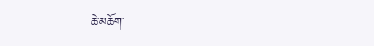ཆེ་མཆོག་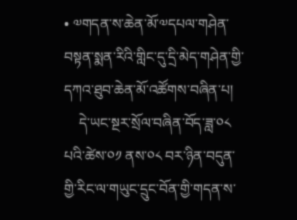• ༧གདན་ས་ཆེན་མོ་༧དཔལ་གཤེན་བསྟན་སྨན་རིའི་གླིང་དུ་དྲི་མེད་གཤེན་གྱི་དཀའ་ཐུབ་ཆེན་མོ་འཚོགས་བཞིན་པ།
    དེ་ཡང་སྔར་སྲོལ་བཞིན་བོད་ཟླ་༠༨ པའི་ཚེས་༠༡ ནས་༠༨ བར་ཉིན་བདུན་གྱི་རིང་ལ་གཡུང་དྲུང་བོན་གྱི་གདན་ས་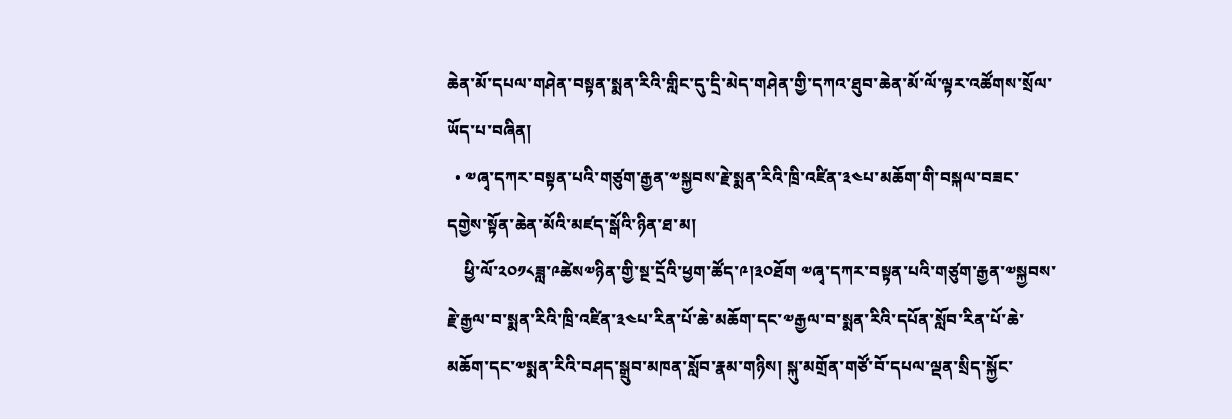ཆེན་མོ་དཔལ་གཤེན་བསྟན་སྨན་རིའི་གླིང་དུ་དྲི་མེད་གཤེན་གྱི་དཀའ་ཐུབ་ཆེན་མོ་ལོ་ལྟར་འཚོགས་སྲོལ་ཡོད་པ་བཞིན།
  • ༧ཞྭ་དཀར་བསྟན་པའི་གཙུག་རྒྱན་༧སྐྱབས་རྗེ་སྨན་རིའི་ཁྲི་འཛིན་༣༤པ་མཆོག་གི་བསྐལ་བཟང་དགྱེས་སྟོན་ཆེན་མོའི་མཛད་སྒོའི་ཉིན་ཐ་མ།
    ཕྱི་ལོ་༢༠༡༨ཟླ་༩ཚེས༧ཉིན་གྱི་སྔ་དྲོའི་ཕྱག་ཚོད་༩།༣༠ཐོག ༧ཞྭ་དཀར་བསྟན་པའི་གཙུག་རྒྱན་༧སྐྱབས་རྗེ་རྒྱལ་བ་སྨན་རིའི་ཁྲི་འཛིན་༣༤པ་རིན་པོ་ཆེ་མཆོག་དང་༧རྒྱལ་བ་སྨན་རིའི་དཔོན་སློབ་རིན་པོ་ཆེ་མཆོག་དང་༧སྨན་རིའི་བཤད་སྒྲུབ་མཁན་སློབ་རྣམ་གཉིས། སྐུ་མགྲོན་གཙོ་བོ་དཔལ་ལྡན་སྲིད་སྐྱོང་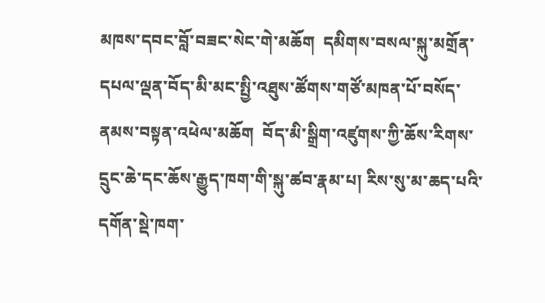མཁས་དབང་བློ་བཟང་སེང་གེ་མཆོག  དམིགས་བསལ་སྐུ་མགྲོན་དཔལ་ལྡན་བོད་མི་མང་སྤྱི་འཐུས་ཚོགས་གཙོ་མཁན་པོ་བསོད་ནམས་བསྟན་འཕེལ་མཆོག  བོད་མི་སྒྲིག་འཛུགས་ཀྱི་ཆོས་རིགས་དྲུང་ཆེ་དང་ཆོས་རྒྱུད་ཁག་གི་སྐུ་ཚབ་རྣམ་པ། རིས་སུ་མ་ཆད་པའི་དགོན་སྡེ་ཁག་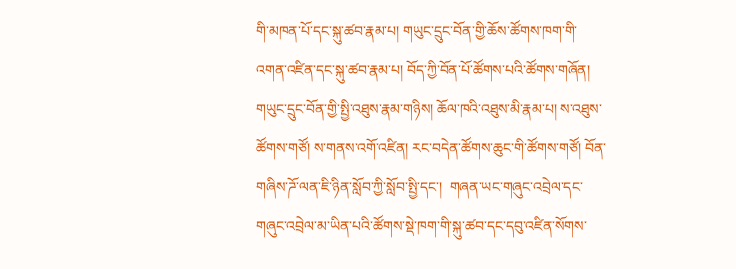གི་མཁན་པོ་དང་སྐུ་ཚབ་རྣམ་པ། གཡུང་དྲུང་བོན་གྱི་ཆོས་ཚོགས་ཁག་གི་འགན་འཛིན་དང་སྐུ་ཚབ་རྣམ་པ། བོད་ཀྱི་བོན་པོ་ཚོགས་པའི་ཚོགས་གཞོན།  གཡུང་དྲུང་བོན་གྱི་སྤྱི་འཐུས་རྣམ་གཉིས། ཆོལ་ཁའི་འཐུས་མི་རྣམ་པ། ས་འཐུས་ཚོགས་གཙོ། ས་གནས་འགོ་འཛིན། རང་བདེན་ཚོགས་ཆུང་གི་ཚོགས་གཙོ། བོན་གཞིས་ཌོ་ལན་ཇི་ཉིན་སློབ་ཀྱི་སློབ་སྤྱི་དང་།  གཞན་ཡང་གཞུང་འབྲེལ་དང་གཞུང་འབྲེལ་མ་ཡིན་པའི་ཚོགས་སྡེ་ཁག་གི་སྐུ་ཚབ་དང་དབུ་འཛིན་སོགས་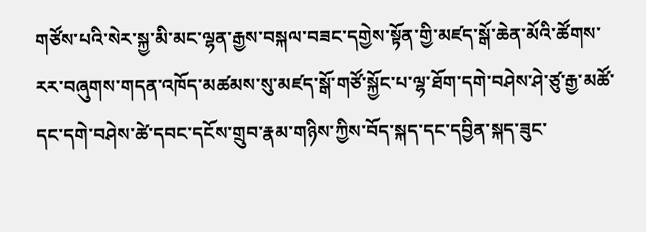གཙོས་པའི་སེར་སྐྱ་མི་མང་ལྷན་རྒྱས་བསྐལ་བཟང་དགྱེས་སྟོན་གྱི་མཛད་སྒོ་ཆེན་མོའི་ཚོགས་རར་བཞུགས་གདན་འཁོད་མཚམས་སུ་མཛད་སྒོ་གཙོ་སྐྱོང་པ་ལྷ་ཐོག་དགེ་བཤེས་ཤེ་ཙུ་རྒྱ་མཚོ་དང་དགེ་བཤེས་ཚེ་དབང་དངོས་གྲུབ་རྣམ་གཉིས་ཀྱིས་བོད་སྐད་དང་དབྱིན་སྐད་ཟུང་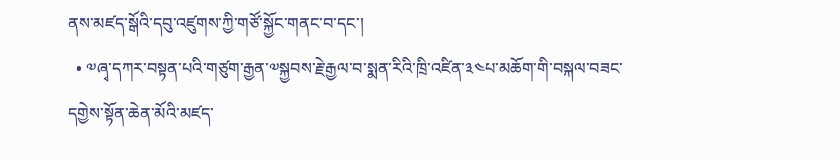ནས་མཛད་སྒོའི་དབུ་འཛུགས་ཀྱི་གཙོ་སྐྱོང་གནང་བ་དང་།
  • ༧ཞྭ་དཀར་བསྟན་པའི་གཙུག་རྒྱན་༧སྐྱབས་རྗེ་རྒྱལ་བ་སྨན་རིའི་ཁྲི་འཛིན་༣༤པ་མཆོག་གི་བསྐལ་བཟང་དགྱེས་སྟོན་ཆེན་མོའི་མཛད་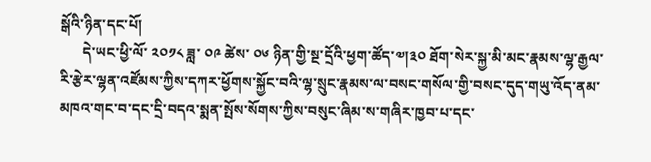སྒོའི་ཉིན་དང་པོ།
      དེ་ཡང་ཕྱི་ལོ་ ༢༠༡༨ ཟླ་ ༠༩ ཚེས་ ༠༦ ཉིན་གྱི་སྔ་དྲོའི་ཕྱག་ཚོད་༧།༣༠ ཐོག་སེར་སྐྱ་མི་མང་རྣམས་ལྷ་རྒྱལ་རི་རྩེར་ལྷན་འཛོམས་ཀྱིས་དཀར་ཕྱོགས་སྐྱོང་བའི་ལྷ་སྲུང་རྣམས་ལ་བསང་གསོལ་གྱི་བསང་དུད་གཡུ་འོད་ནམ་མཁའ་གང་བ་དང་དྲི་བདའ་སྨན་སྤོས་སོགས་ཀྱིས་བསུང་ཞིམ་ས་གཞིར་ཁྱབ་པ་དང་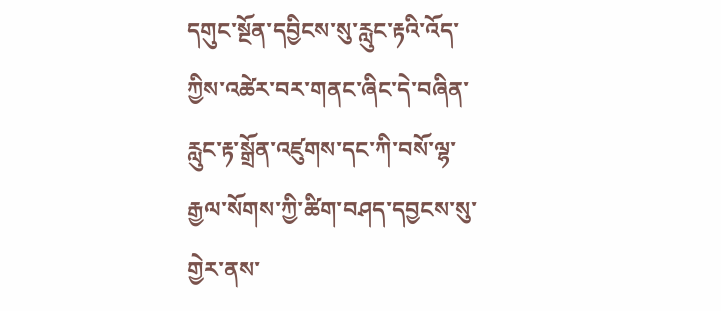དགུང་སྔོན་དབྱིངས་སུ་རླུང་རྟའི་འོད་ཀྱིས་འཚེར་བར་གནང་ཞིང་དེ་བཞིན་རླུང་རྟ་སྒྲོན་འཛུགས་དང་ཀི་བསོ་ལྷ་རྒྱལ་སོགས་ཀྱི་ཚིག་བཤད་དབྱངས་སུ་གྱེར་ནས་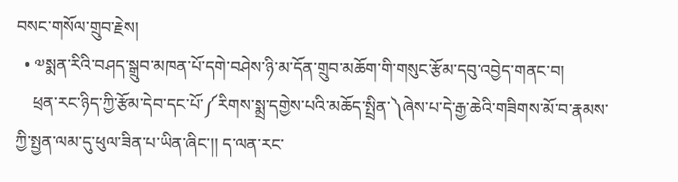བསང་གསོལ་གྲུབ་རྗེས།
  • ༧སྨན་རིའི་བཤད་སྒྲུབ་མཁན་པོ་དགེ་བཤེས་ཉི་མ་དོན་གྲུབ་མཆོག་གི་གསུང་རྩོམ་དབུ་འབྱེད་གནང་བ།
    ཕྲན་རང་ཉིད་ཀྱི་རྩོམ་དེབ་དང་པོ་༼རིགས་སྨྲ་དགྱེས་པའི་མཆོད་སྤྲིན་༽ཞེས་པ་དེ་རྒྱ་ཆེའི་གཟིགས་མོ་བ་རྣམས་ཀྱི་སྤྱན་ལམ་དུ་ཕུལ་ཟིན་པ་ཡིན་ཞིང་།། ད་ལན་རང་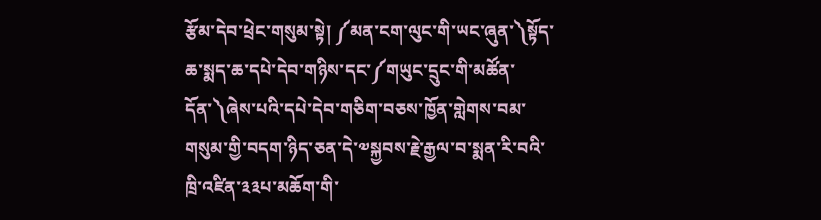རྩོམ་དེབ་ཕྲེང་གསུམ་སྟེ། ༼མན་ངག་ལུང་གི་ཡང་ཞུན་༽སྟོད་ཆ་སྨད་ཆ་དཔེ་དེབ་གཉིས་དང་༼གཡུང་དྲུང་གི་མཚོན་དོན་༽ཞེས་པའི་དཔེ་དེབ་གཅིག་བཅས་ཁྱོན་གླེགས་བམ་གསུམ་གྱི་བདག་ཉིད་ཅན་དེ་༧སྐྱབས་རྗེ་རྒྱལ་བ་སྨན་རི་བའི་ཁྲི་འཛིན་༣༣པ་མཆོག་གི་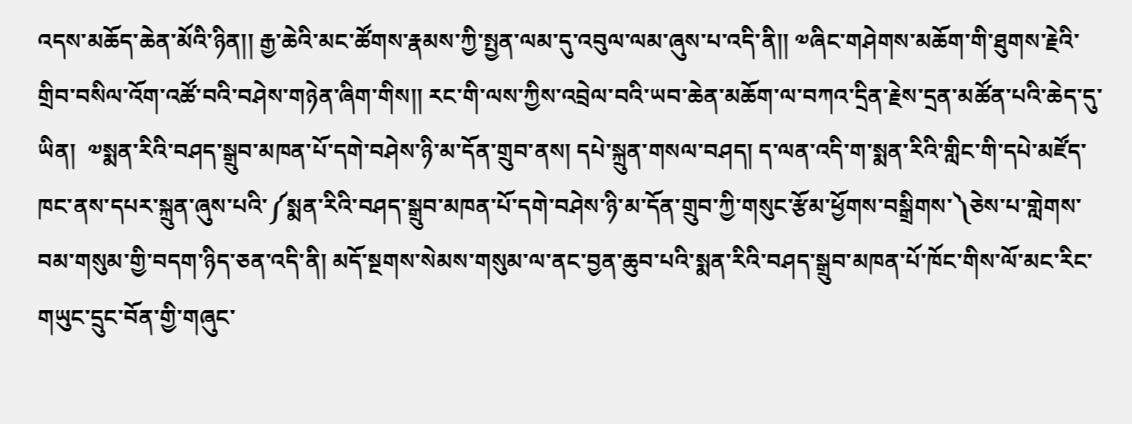འདས་མཆོད་ཆེན་མོའི་ཉིན།། རྒྱ་ཆེའི་མང་ཚོགས་རྣམས་ཀྱི་སྤྱན་ལམ་དུ་འབུལ་ལམ་ཞུས་པ་འདི་ནི།། ༧ཞིང་གཤེགས་མཆོག་གི་ཐུགས་རྗེའི་གྲིབ་བསིལ་འོག་འཚོ་བའི་བཤེས་གཉེན་ཞིག་གིས།། རང་གི་ལས་ཀྱིས་འབྲེལ་བའི་ཡབ་ཆེན་མཆོག་ལ་བཀའ་དྲིན་རྗེས་དྲན་མཚོན་པའི་ཆེད་དུ་ཡིན།  ༧སྨན་རིའི་བཤད་སྒྲུབ་མཁན་པོ་དགེ་བཤེས་ཉི་མ་དོན་གྲུབ་ནས། དཔེ་སྐྲུན་གསལ་བཤད། ད་ལན་འདི་ག་སྨན་རིའི་གླིང་གི་དཔེ་མཛོད་ཁང་ནས་དཔར་སྐྲུན་ཞུས་པའི་༼སྨན་རིའི་བཤད་སྒྲུབ་མཁན་པོ་དགེ་བཤེས་ཉི་མ་དོན་གྲུབ་ཀྱི་གསུང་རྩོམ་ཕྱོགས་བསྒྲིགས་༽ཅེས་པ་གླེགས་བམ་གསུམ་གྱི་བདག་ཉིད་ཅན་འདི་ནི། མདོ་སྔགས་སེམས་གསུམ་ལ་ནང་བྱན་ཆུབ་པའི་སྨན་རིའི་བཤད་སྒྲུབ་མཁན་པོ་ཁོང་གིས་ལོ་མང་རིང་གཡུང་དྲུང་བོན་གྱི་གཞུང་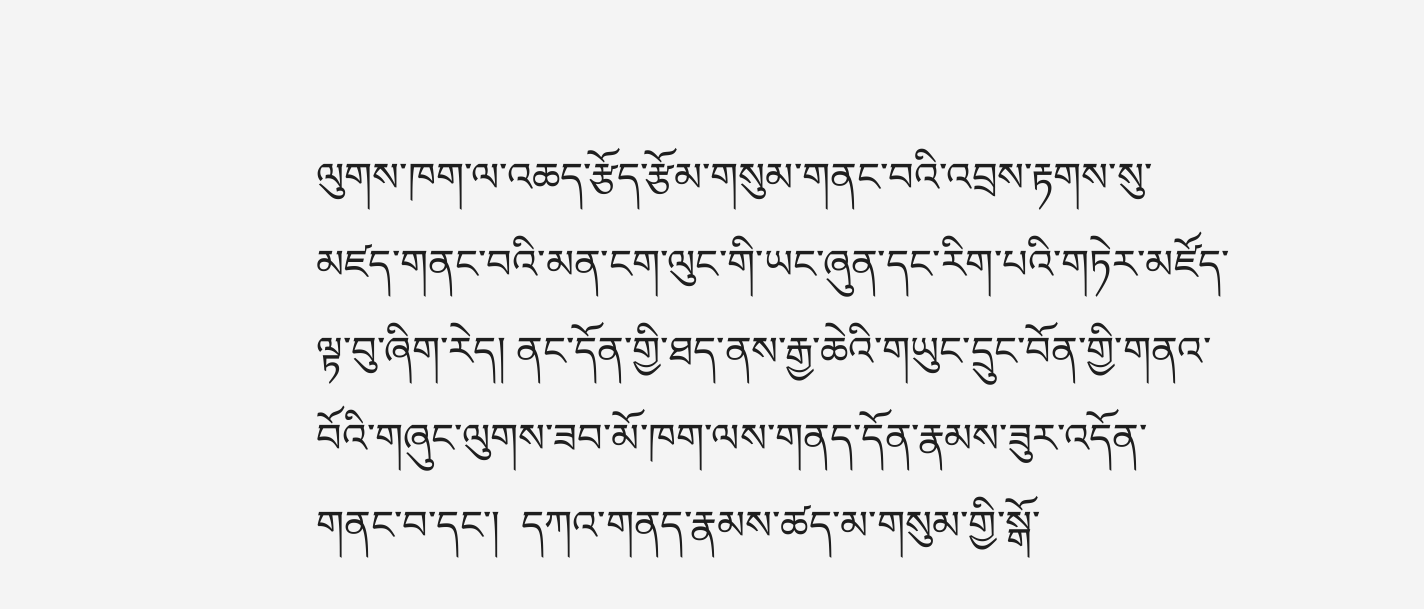ལུགས་ཁག་ལ་འཆད་རྩོད་རྩོམ་གསུམ་གནང་བའི་འབྲས་རྟགས་སུ་མཛད་གནང་བའི་མན་ངག་ལུང་གི་ཡང་ཞུན་དང་རིག་པའི་གཏེར་མཛོད་ལྟ་བུ་ཞིག་རེད། ནང་དོན་གྱི་ཐད་ནས་རྒྱ་ཆེའི་གཡུང་དྲུང་བོན་གྱི་གནའ་བོའི་གཞུང་ལུགས་ཟབ་མོ་ཁག་ལས་གནད་དོན་རྣམས་ཟུར་འདོན་གནང་བ་དང་།  དཀའ་གནད་རྣམས་ཚད་མ་གསུམ་གྱི་སྒོ་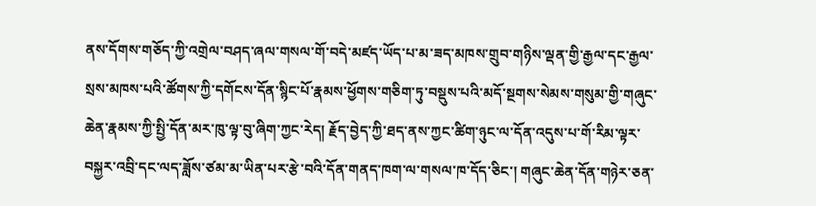ནས་དོགས་གཅོད་ཀྱི་འགྲེལ་བཤད་ཞལ་གསལ་གོ་བདེ་མཛད་ཡོད་པ་མ་ཟད་མཁས་གྲུབ་གཉིས་ལྡན་གྱི་རྒྱལ་དང་རྒྱལ་སྲས་མཁས་པའི་ཚོགས་ཀྱི་དགོངས་དོན་སྙིང་པོ་རྣམས་ཕྱོགས་གཅིག་ཏུ་བསྡུས་པའི་མདོ་སྔགས་སེམས་གསུམ་གྱི་གཞུང་ཆེན་རྣམས་ཀྱི་སྤྱི་དོན་མར་ཁུ་ལྟ་བུ་ཞིག་ཀྱང་རེད། རྗོད་བྱེད་ཀྱི་ཐད་ནས་ཀྱང་ཚིག་ཉུང་ལ་དོན་འདུས་པ་གོ་རིམ་ལྟར་བསྐྱར་འབྲི་དང་ལད་ཟློས་ཙམ་མ་ཡིན་པར་རྩེ་བའི་དོན་གནད་ཁག་ལ་གསལ་ཁ་དོད་ཅིང་། གཞུང་ཆེན་དོན་གཉེར་ཅན་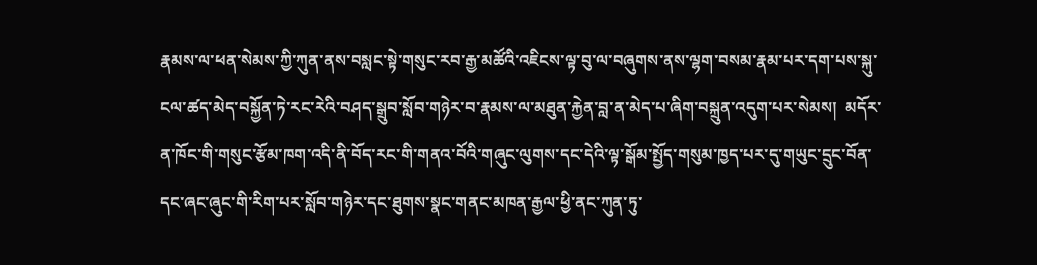རྣམས་ལ་ཕན་སེམས་ཀྱི་ཀུན་ནས་བསླང་སྟེ་གསུང་རབ་རྒྱ་མཚོའི་འཇིངས་ལྟ་བུ་ལ་བཞུགས་ནས་ལྷག་བསམ་རྣམ་པར་དག་པས་སྐུ་ངལ་ཚད་མེད་བསྐྱོན་ཏེ་རང་རེའི་བཤད་སྒྲུབ་སློབ་གཉེར་བ་རྣམས་ལ་མཐུན་རྐྱེན་བླ་ན་མེད་པ་ཞིག་བསྐྲུན་འདུག་པར་སེམས།  མདོར་ན་ཁོང་གི་གསུང་རྩོམ་ཁག་འདི་ནི་བོད་རང་གི་གནའ་བོའི་གཞུང་ལུགས་དང་དེའི་ལྟ་སྒོམ་སྤྱོད་གསུམ་ཁྱད་པར་དུ་གཡུང་དྲུང་བོན་དང་ཞང་ཞུང་གི་རིག་པར་སློབ་གཉེར་དང་ཐུགས་སྣང་གནང་མཁན་རྒྱལ་ཕྱི་ནང་ཀུན་ཏུ་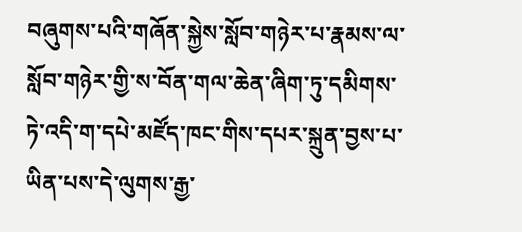བཞུགས་པའི་གཞོན་སྐྱེས་སློབ་གཉེར་པ་རྣམས་ལ་སློབ་གཉེར་གྱི་ས་བོན་གལ་ཆེན་ཞིག་ཏུ་དམིགས་ཏེ་འདི་ག་དཔེ་མཛོད་ཁང་གིས་དཔར་སྐྲུན་བྱས་པ་ཡིན་པས་དེ་ལུགས་རྒྱ་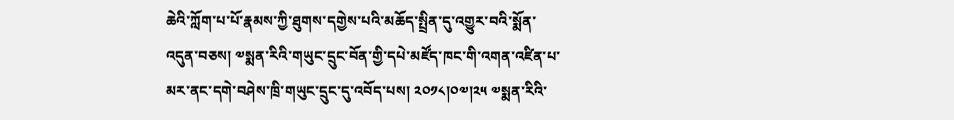ཆེའི་ཀློག་པ་པོ་རྣམས་ཀྱི་ཐུགས་དགྱེས་པའི་མཆོད་སྤྲིན་དུ་འགྱུར་བའི་སྨོན་འདུན་བཅས། ༧སྨན་རིའི་གཡུང་དྲུང་བོན་གྱི་དཔེ་མཛོད་ཁང་གི་འགན་འཛིན་པ་མར་ནང་དགེ་བཤེས་ཁྲི་གཡུང་དྲུང་དུ་འབོད་པས། ༢༠༡༨།༠༧།༢༥ ༧སྨན་རིའི་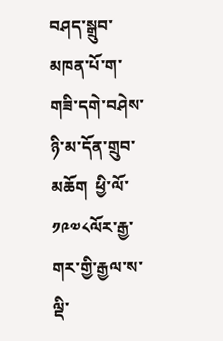བཤད་སྒྲུབ་མཁན་པོ་ག་གཟི་དགེ་བཤེས་ཉི་མ་དོན་གྲུབ་མཆོག  ཕྱི་ལོ་༡༩༧༨ལོར་རྒྱ་གར་གྱི་རྒྱལ་ས་ལྡི་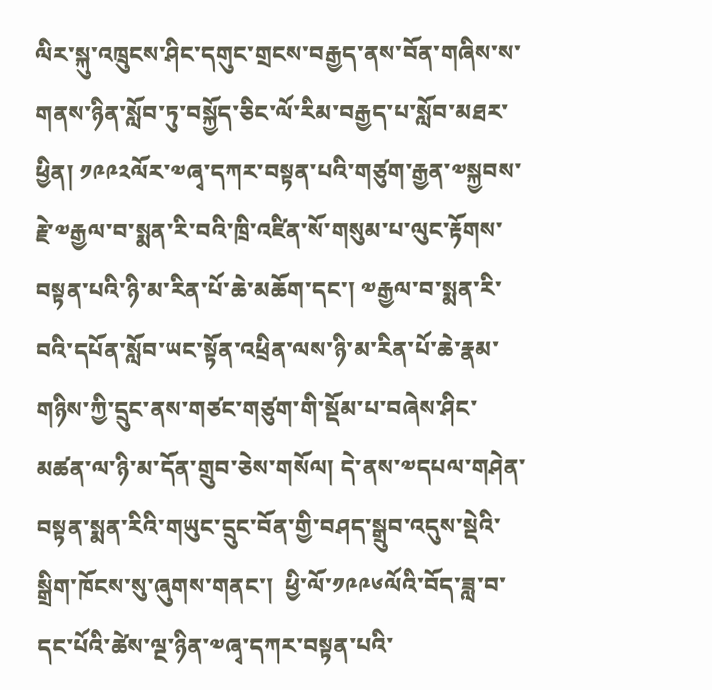ལིར་སྐུ་འཁྲུངས་ཤིང་དགུང་གྲངས་བརྒྱད་ནས་བོན་གཞིས་ས་གནས་ཉིན་སློབ་ཏུ་བསྐྱོད་ཅིང་ལོ་རིམ་བརྒྱད་པ་སློབ་མཐར་ཕྱིན། ༡༩༩༢ལོར་༧ཞྭ་དཀར་བསྟན་པའི་གཙུག་རྒྱན་༧སྐྱབས་རྗེ་༧རྒྱལ་བ་སྨན་རི་བའི་ཁྲི་འཛིན་སོ་གསུམ་པ་ལུང་རྟོགས་བསྟན་པའི་ཉི་མ་རིན་པོ་ཆེ་མཆོག་དང་། ༧རྒྱལ་བ་སྨན་རི་བའི་དཔོན་སློབ་ཡང་སྟོན་འཕྲིན་ལས་ཉི་མ་རིན་པོ་ཆེ་རྣམ་གཉིས་ཀྱི་དྲུང་ནས་གཙང་གཙུག་གི་སྡོམ་པ་བཞེས་ཤིང་མཚན་ལ་ཉི་མ་དོན་གྲུབ་ཅེས་གསོལ། དེ་ནས་༧དཔལ་གཤེན་བསྟན་སྨན་རིའི་གཡུང་དྲུང་བོན་གྱི་བཤད་སྒྲུབ་འདུས་སྡེའི་སྒྲིག་ཁོངས་སུ་ཞུགས་གནང་།  ཕྱི་ལོ་༡༩༩༦ལོའི་བོད་ཟླ་བ་དང་པོའི་ཚེས་ལྔ་ཉིན་༧ཞྭ་དཀར་བསྟན་པའི་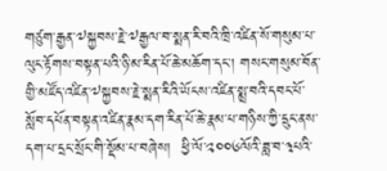གཙུག་རྒྱན་༧སྐྱབས་རྗེ་༧རྒྱལ་བ་སྨན་རི་བའི་ཁྲི་འཛིན་སོ་གསུམ་པ་ལུང་རྟོགས་བསྟན་པའི་ཉི་མ་རིན་པོ་ཆེ་མཆོག་དང་། གསང་གསུམ་བོན་གྱི་མཛོད་འཛིན་༧སྐྱབས་རྗེ་སྨན་རིའི་ཡོངས་འཛིན་སྨྲ་བའི་དབང་པོ་སློབ་དཔོན་བསྟན་འཛིན་རྣམ་དག་རིན་པོ་ཆེ་རྣམ་པ་གཉིས་ཀྱི་དྲུང་ནས་དག་པ་དྲང་སྲོང་གི་སྡོམ་པ་བཞེས།  ཕྱི་ལོ་༢༠༠༦ལོའི་ཟླ་བ་༣པའི་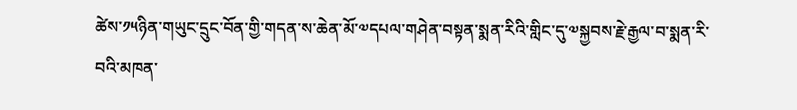ཚེས་༡༥ཉིན་གཡུང་དྲུང་བོན་གྱི་གདན་ས་ཆེན་མོ་༧དཔལ་གཤེན་བསྟན་སྨན་རིའི་གླིང་དུ་༧སྐྱབས་རྗེ་རྒྱལ་བ་སྨན་རི་བའི་མཁན་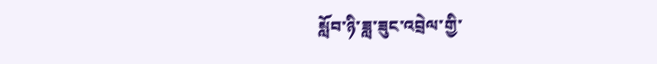སློབ་ཉི་ཟླ་ཟུང་འབྲེལ་གྱི་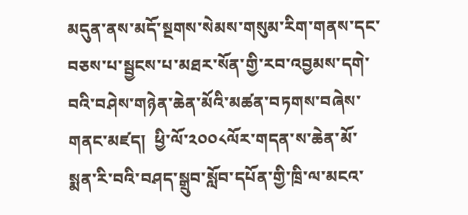མདུན་ནས་མདོ་སྔགས་སེམས་གསུམ་རིག་གནས་དང་བཅས་པ་སྦྱངས་པ་མཐར་སོན་གྱི་རབ་འབྱམས་དགེ་བའི་བཤེས་གཉེན་ཆེན་མོའི་མཚན་བཏགས་བཞེས་གནང་མཛད།  ཕྱི་ལོ་༢༠༠༨ལོར་གདན་ས་ཆེན་མོ་སྨན་རི་བའི་བཤད་སྒྲུབ་སློབ་དཔོན་གྱི་ཁྲི་ལ་མངའ་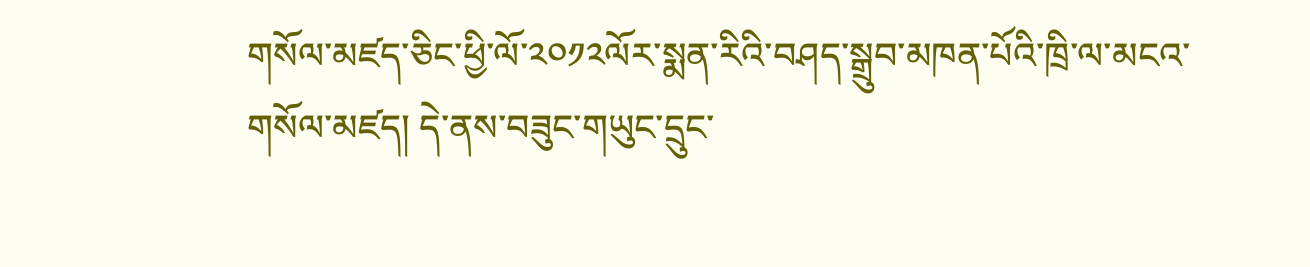གསོལ་མཛད་ཅིང་ཕྱི་ལོ་༢༠༡༢ལོར་སྨན་རིའི་བཤད་སྒྲུབ་མཁན་པོའི་ཁྲི་ལ་མངའ་གསོལ་མཛད། དེ་ནས་བཟུང་གཡུང་དྲུང་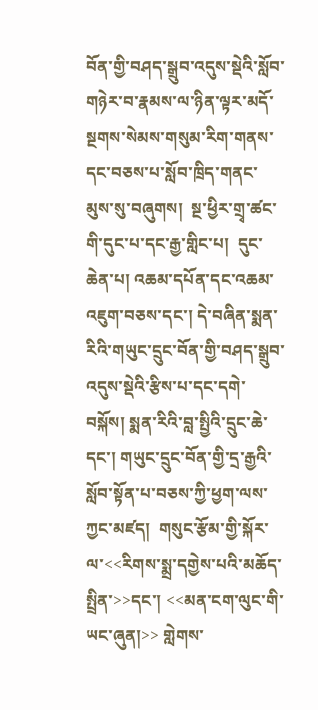བོན་གྱི་བཤད་སྒྲུབ་འདུས་སྡེའི་སློབ་གཉེར་བ་རྣམས་ལ་ཉིན་ལྟར་མདོ་སྔགས་སེམས་གསུམ་རིག་གནས་དང་བཅས་པ་སློབ་ཁྲིད་གནང་མུས་སུ་བཞུགས།  སྔ་ཕྱིར་གྲྭ་ཚང་གི་དུང་པ་དང་རྒྱ་གླིང་པ།  དུང་ཆེན་པ། འཆམ་དཔོན་དང་འཆམ་འཇུག་བཅས་དང་། དེ་བཞིན་སྨན་རིའི་གཡུང་དྲུང་བོན་གྱི་བཤད་སྒྲུབ་འདུས་སྡེའི་རྩིས་པ་དང་དགེ་བསྐོས། སྨན་རིའི་བླ་སྤྱིའི་དྲུང་ཆེ་དང་། གཡུང་དྲུང་བོན་གྱི་དྲ་རྒྱའི་སློབ་སྟོན་པ་བཅས་ཀྱི་ཕྱག་ལས་ཀྱང་མཛད།  གསུང་རྩོམ་གྱི་སྐོར་ལ་<<རིགས་སྨྲ་དགྱེས་པའི་མཆོད་སྤྲིན་>>དང་། <<མན་ངག་ལུང་གི་ཡང་ཞུན།>> གླེགས་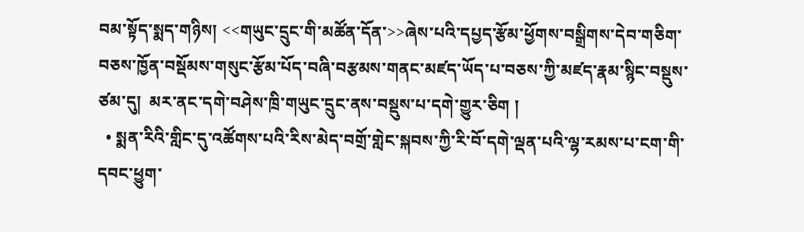བམ་སྟོད་སྨད་གཉིས། <<གཡུང་དྲུང་གི་མཚོན་དོན་>>ཞེས་པའི་དཔྱད་རྩོམ་ཕྱོགས་བསྒྲིགས་དེབ་གཅིག་བཅས་ཁྱོན་བསྡོམས་གསུང་རྩོམ་པོད་བཞི་བརྩམས་གནང་མཛད་ཡོད་པ་བཅས་ཀྱི་མཛད་རྣམ་སྙིང་བསྡུས་ཙམ་དུ།  མར་ནང་དགེ་བཤེས་ཁྲི་གཡུང་དྲུང་ནས་བསྡུས་པ་དགེ་གྱུར་ཅིག །
  • སྨན་རིའི་གླིང་དུ་འཚོགས་པའི་རིས་མེད་བགྲོ་གླེང་སྐབས་ཀྱི་རི་བོ་དགེ་ལྡན་པའི་ལྷ་རམས་པ་ངག་གི་དབང་ཕྱུག་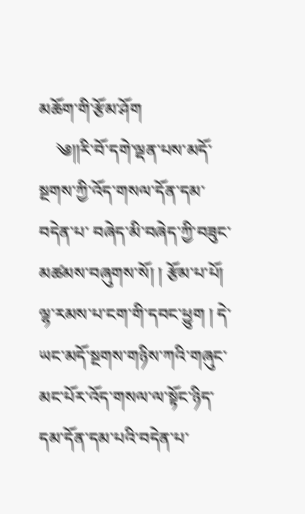མཆོག་གི་རྩོམ་ཤོག
    ༄།།རི་བོ་དགེ་ལྡན་པས་མདོ་སྔགས་ཀྱི་འོད་གསལ་དོན་དམ་བདེན་པ་ བཞེད་མི་བཞེད་ཀྱི་བཟུང་མཚམས་བཞུགས་སོ། ། རྩོམ་པ་པོ། ལྷ་རམས་པ་ངག་གི་དབང་ཕྱུག ། དེ་ཡང་མདོ་སྔགས་གཉིས་ཀའི་གཞུང་མང་པོར་འོད་གསལ་ལ་སྟོང་ཉིད་དམ་དོན་དམ་པའི་བདེན་པ་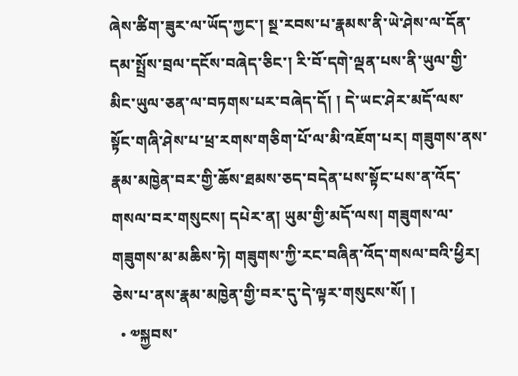ཞེས་ཚིག་ཟུར་ལ་ཡོད་ཀྱང་། སྔ་རབས་པ་རྣམས་ནི་ཡེ་ཤེས་ལ་དོན་དམ་སྤྲོས་བྲལ་དངོས་བཞེད་ཅིང་། རི་བོ་དགེ་ལྡན་པས་ནི་ཡུལ་གྱི་མིང་ཡུལ་ཅན་ལ་བཏགས་པར་བཞེད་དོ། ། དེ་ཡང་ཤེར་མདོ་ལས་སྟོང་གཞི་ཤེས་པ་ཕྲ་རགས་གཅིག་པོ་ལ་མི་འཇོག་པར། གཟུགས་ནས་རྣམ་མཁྱེན་བར་གྱི་ཆོས་ཐམས་ཅད་བདེན་པས་སྟོང་པས་ན་འོད་གསལ་བར་གསུངས། དཔེར་ན། ཡུམ་གྱི་མདོ་ལས། གཟུགས་ལ་གཟུགས་མ་མཆིས་ཏེ། གཟུགས་ཀྱི་རང་བཞིན་འོད་གསལ་བའི་ཕྱིར། ཅེས་པ་ནས་རྣམ་མཁྱེན་གྱི་བར་དུ་དེ་ལྟར་གསུངས་སོ། །
  • ༧སྐྱབས་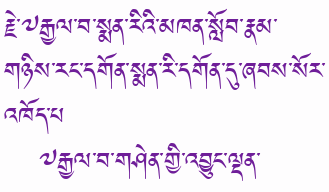རྗེ་༧རྒྱལ་བ་སྨན་རིའི་མཁན་སློབ་རྣམ་གཉིས་རང་དགོན་སྨན་རི་དགོན་དུ་ཞབས་སོར་འཁོད་པ
    ༧རྒྱལ་བ་གཤེན་གྱི་འབྱུང་ལྡན་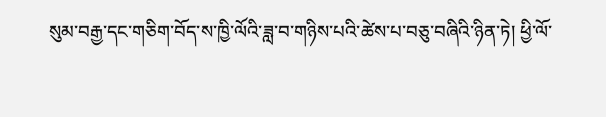སུམ་བརྒྱ་དང་གཅིག་བོད་ས་ཁྱི་ལོའི་ཟླ་བ་གཉིས་པའི་ཚེས་པ་བཅུ་བཞིའི་ཉིན་ཏེ། ཕྱི་ལོ་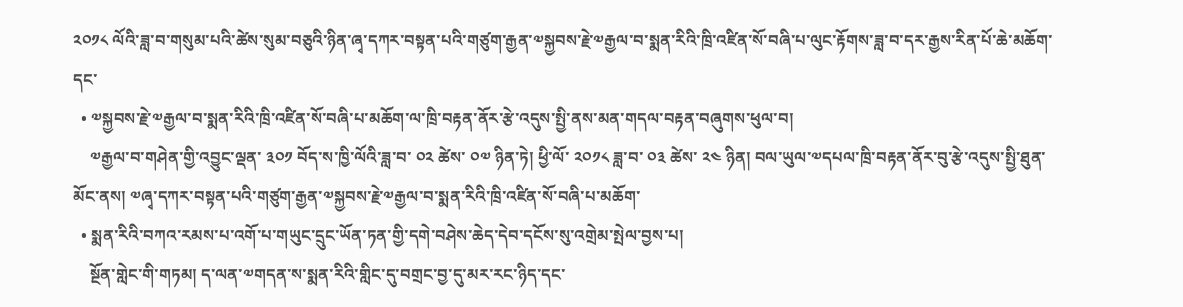༢༠༡༨ ལོའི་ཟླ་བ་གསུམ་པའི་ཚེས་སུམ་བཅུའི་ཉིན་ཞྭ་དཀར་བསྟན་པའི་གཙུག་རྒྱན་༧སྐྱབས་རྗེ་༧རྒྱལ་བ་སྨན་རིའི་ཁྲི་འཛིན་སོ་བཞི་པ་ལུང་རྟོགས་ཟླ་བ་དར་རྒྱས་རིན་པོ་ཆེ་མཆོག་དང་
  • ༧སྐྱབས་རྗེ་༧རྒྱལ་བ་སྨན་རིའི་ཁྲི་འཛིན་སོ་བཞི་པ་མཆོག་ལ་ཁྲི་བརྟན་ནོར་རྩེ་འདུས་སྤྱི་ནས་མན་གདལ་བརྟན་བཞུགས་ཕུལ་བ།
    ༧རྒྱལ་བ་གཤེན་གྱི་འབྱུང་ལྡན་ ༣༠༡ བོད་ས་ཁྱི་ལོའི་ཟླ་བ་ ༠༢ ཚེས་ ༠༧ ཉིན་ཏེ། ཕྱི་ལོ་ ༢༠༡༨ ཟླ་བ་ ༠༣ ཚེས་ ༢༤ ཉིན། བལ་ཡུལ་༧དཔལ་ཁྲི་བརྟན་ནོར་བུ་རྩེ་འདུས་སྤྱི་ཐུན་མོང་ནས། ༧ཞྭ་དཀར་བསྟན་པའི་གཙུག་རྒྱན་༧སྐྱབས་རྗེ་༧རྒྱལ་བ་སྨན་རིའི་ཁྲི་འཛིན་སོ་བཞི་པ་མཆོག་
  • སྨན་རིའི་བཀའ་རམས་པ་འགོ་པ་གཡུང་དྲུང་ཡོན་ཏན་གྱི་དགེ་བཤེས་ཆེད་དེབ་དངོས་སུ་འགྲེམ་སྤེལ་བྱས་པ།
    སྔོན་གླེང་གི་གཏམ། ད་ལན་༧གདན་ས་སྨན་རིའི་གླིང་དུ་བགྲང་བྱ་དུ་མར་རང་ཉིད་དང་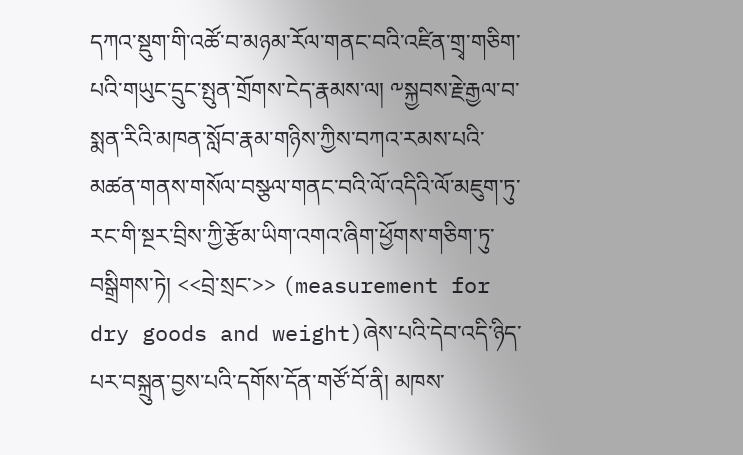དཀའ་སྡུག་གི་འཚོ་བ་མཉམ་རོལ་གནང་བའི་འཛིན་གྲྭ་གཅིག་པའི་གཡུང་དྲུང་སྤུན་གྲོགས་ངེད་རྣམས་ལ། ༸སྐྱབས་རྗེ་རྒྱལ་བ་སྨན་རིའི་མཁན་སློབ་རྣམ་གཉིས་ཀྱིས་བཀའ་རམས་པའི་མཚན་གནས་གསོལ་བསྩལ་གནང་བའི་ལོ་འདིའི་ལོ་མཇུག་ཏུ་རང་གི་སྔར་བྲིས་ཀྱི་རྩོམ་ཡིག་འགའ་ཞིག་ཕྱོགས་གཅིག་ཏུ་བསྒྲིགས་ཏེ། <<བྲེ་སྲང་>> (measurement for dry goods and weight)ཞེས་པའི་དེབ་འདི་ཉིད་པར་བསྐྲུན་བྱས་པའི་དགོས་དོན་གཙོ་བོ་ནི། མཁས་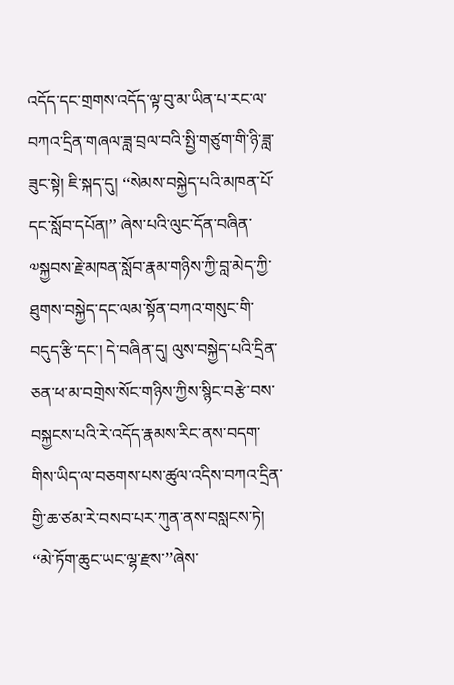འདོད་དང་གྲགས་འདོད་ལྟ་བུ་མ་ཡིན་པ་རང་ལ་བཀའ་དྲིན་གཞལ་ཟླ་བྲལ་བའི་སྤྱི་གཙུག་གི་ཉི་ཟླ་ཟུང་སྟེ། ཇི་སྐད་དུ། ‘‘སེམས་བསྐྱེད་པའི་མཁན་པོ་དང་སློབ་དཔོན།’’ ཞེས་པའི་ལུང་དོན་བཞིན་༧སྐྱབས་རྗེ་མཁན་སློབ་རྣམ་གཉིས་ཀྱི་བླ་མེད་ཀྱི་ཐུགས་བསྐྱེད་དང་ལམ་སྟོན་བཀའ་གསུང་གི་བདུད་རྩི་དང་། དེ་བཞིན་དུ། ལུས་བསྐྱེད་པའི་དྲིན་ཅན་ཕ་མ་བགྲེས་སོང་གཉིས་ཀྱིས་སྙིང་བརྩེ་བས་བསྐྱངས་པའི་རེ་འདོད་རྣམས་རིང་ནས་བདག་གིས་ཡིད་ལ་བཅགས་པས་ཚུལ་འདིས་བཀའ་དྲིན་གྱི་ཆ་ཙམ་རེ་བསབ་པར་ཀུན་ནས་བསླངས་ཏེ། ‘‘མེ་ཏོག་ཆུང་ཡང་ལྷ་རྫས་’’ཞེས་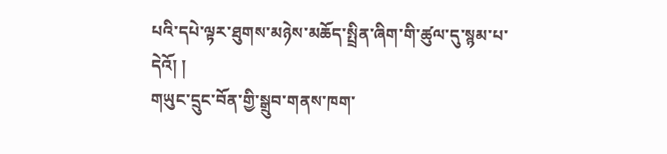པའི་དཔེ་ལྟར་ཐུགས་མཉེས་མཆོད་སྤྲིན་ཞིག་གི་ཚུལ་དུ་སྙམ་པ་དེའོ། །
གཡུང་དྲུང་བོན་གྱི་སྒྲུབ་གནས་ཁག་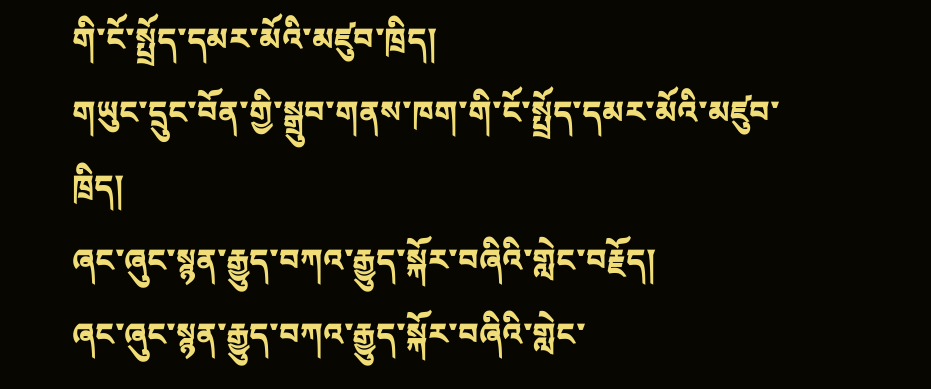གི་ངོ་སྤྲོད་དམར་མོའི་མཛུབ་ཁྲིད།
གཡུང་དྲུང་བོན་གྱི་སྒྲུབ་གནས་ཁག་གི་ངོ་སྤྲོད་དམར་མོའི་མཛུབ་ཁྲིད།
ཞང་ཞུང་སྙན་རྒྱུད་བཀའ་རྒྱུད་སྐོར་བཞིའི་གླེང་བརྗོད།
ཞང་ཞུང་སྙན་རྒྱུད་བཀའ་རྒྱུད་སྐོར་བཞིའི་གླེང་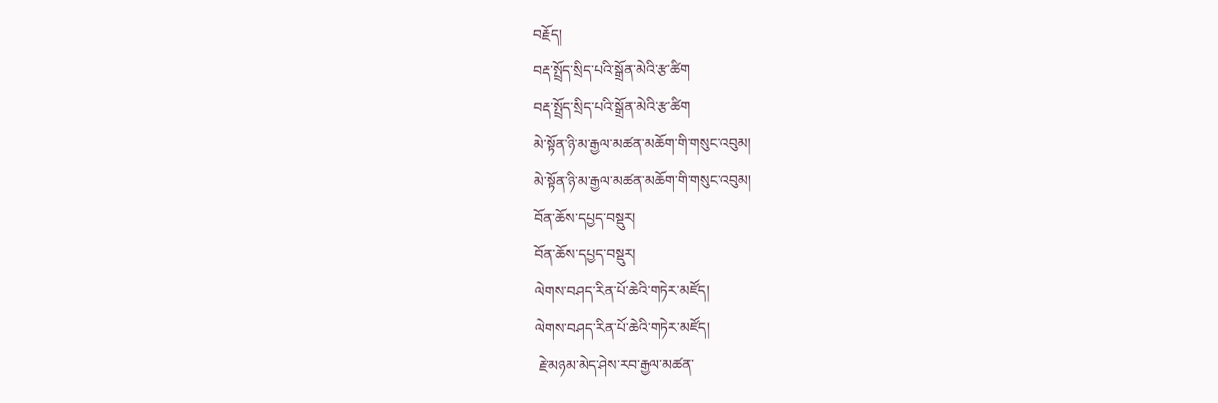བརྗོད།
བརྡ་སྤྲོད་སྲིད་པའི་སྒྲོན་མེའི་རྩ་ཚིག
བརྡ་སྤྲོད་སྲིད་པའི་སྒྲོན་མེའི་རྩ་ཚིག
མེ་སྟོན་ཉི་མ་རྒྱལ་མཚན་མཆོག་གི་གསུང་འབུམ།
མེ་སྟོན་ཉི་མ་རྒྱལ་མཚན་མཆོག་གི་གསུང་འབུམ།
བོན་ཆོས་དཔྱད་བསྡུར།
བོན་ཆོས་དཔྱད་བསྡུར།
ལེགས་བཤད་རིན་པོ་ཆེའི་གཏེར་མཛོད།
ལེགས་བཤད་རིན་པོ་ཆེའི་གཏེར་མཛོད།
 རྗེ་མཉམ་མེད་ཤེས་རབ་རྒྱལ་མཚན་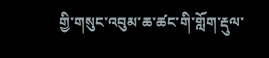གྱི་གསུང་འབུམ་ཆ་ཚང་གི་གློག་རྡུལ་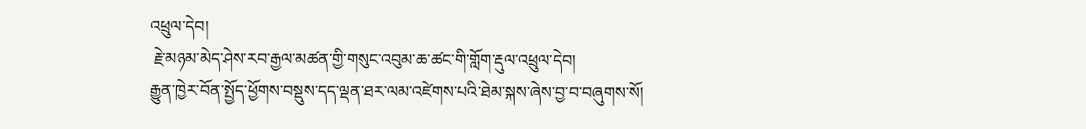འཕྲུལ་དེབ།
 རྗེ་མཉམ་མེད་ཤེས་རབ་རྒྱལ་མཚན་གྱི་གསུང་འབུམ་ཆ་ཚང་གི་གློག་རྡུལ་འཕྲུལ་དེབ།
རྒྱུན་ཁྱེར་བོན་སྤྱོད་ཕྱོགས་བསྡུས་དད་ལྡན་ཐར་ལམ་འཛེགས་པའི་ཐེམ་སྐས་ཞེས་བྱ་བ་བཞུགས་སོ།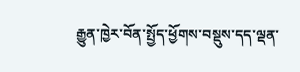རྒྱུན་ཁྱེར་བོན་སྤྱོད་ཕྱོགས་བསྡུས་དད་ལྡན་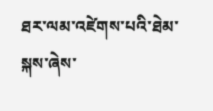ཐར་ལམ་འཛེགས་པའི་ཐེམ་སྐས་ཞེས་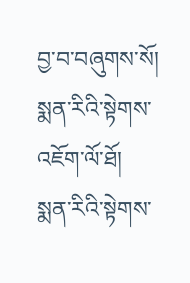བྱ་བ་བཞུགས་སོ།
སྨན་རིའི་སྟེགས་འཇོག་ལོ་ཐོ།
སྨན་རིའི་སྟེགས་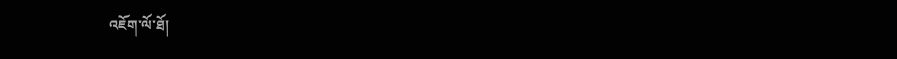འཇོག་ལོ་ཐོ།